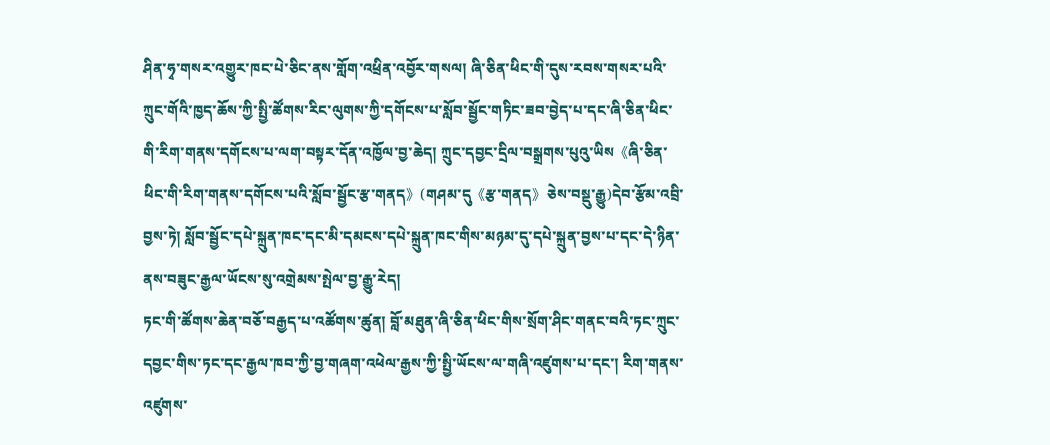ཤིན་ཧྭ་གསར་འགྱུར་ཁང་པེ་ཅིང་ནས་གློག་འཕྲིན་འབྱོར་གསལ། ཞི་ཅིན་ཕིང་གི་དུས་རབས་གསར་པའི་ཀྲུང་གོའི་ཁྱད་ཆོས་ཀྱི་སྤྱི་ཚོགས་རིང་ལུགས་ཀྱི་དགོངས་པ་སློབ་སྦྱོང་གཏིང་ཟབ་བྱེད་པ་དང་ཞི་ཅིན་ཕིང་གི་རིག་གནས་དགོངས་པ་ལག་བསྟར་དོན་འཁྱོལ་བྱ་ཆེད། ཀྲུང་དབྱང་དྲིལ་བསྒྲགས་པུའུ་ཡིས《ཞི་ཅིན་ཕིང་གི་རིག་གནས་དགོངས་པའི་སློབ་སྦྱོང་རྩ་གནད》(གཤམ་དུ《རྩ་གནད》ཅེས་བསྡུ་རྒྱུ)དེབ་རྩོམ་འབྲི་བྱས་ཏེ། སློབ་སྦྱོང་དཔེ་སྐྲུན་ཁང་དང་མི་དམངས་དཔེ་སྐྲུན་ཁང་གིས་མཉམ་དུ་དཔེ་སྐྲུན་བྱས་པ་དང་དེ་ཉིན་ནས་བཟུང་རྒྱལ་ཡོངས་སུ་འགྲེམས་སྤེལ་བྱ་རྒྱུ་རེད།
ཏང་གི་ཚོགས་ཆེན་བཅོ་བརྒྱད་པ་འཚོགས་ཚུན། བློ་མཐུན་ཞི་ཅིན་ཕིང་གིས་སྲོག་ཤིང་གནང་བའི་ཏང་ཀྲུང་དབྱང་གིས་ཏང་དང་རྒྱལ་ཁབ་ཀྱི་བྱ་གཞག་འཕེལ་རྒྱས་ཀྱི་སྤྱི་ཡོངས་ལ་གཞི་འཛུགས་པ་དང་། རིག་གནས་འཛུགས་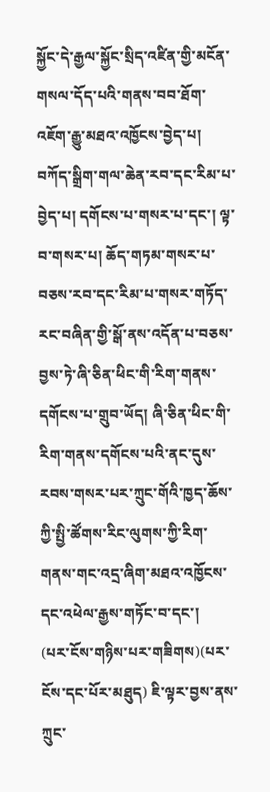སྐྱོང་དེ་རྒྱལ་སྐྱོང་སྲིད་འཛིན་གྱི་མངོན་གསལ་དོད་པའི་གནས་བབ་ཐོག་འཇོག་རྒྱུ་མཐའ་འཁྱོངས་བྱེད་པ། བཀོད་སྒྲིག་གལ་ཆེན་རབ་དང་རིམ་པ་བྱེད་པ། དགོངས་པ་གསར་པ་དང་། ལྟ་བ་གསར་པ། ཆོད་གཏམ་གསར་པ་བཅས་རབ་དང་རིམ་པ་གསར་གཏོད་རང་བཞིན་གྱི་སྒོ་ནས་འདོན་པ་བཅས་བྱས་ཏེ་ཞི་ཅིན་ཕིང་གི་རིག་གནས་དགོངས་པ་གྲུབ་ཡོད། ཞི་ཅིན་ཕིང་གི་རིག་གནས་དགོངས་པའི་ནང་དུས་རབས་གསར་པར་ཀྲུང་གོའི་ཁྱད་ཆོས་ཀྱི་སྤྱི་ཚོགས་རིང་ལུགས་ཀྱི་རིག་གནས་གང་འདྲ་ཞིག་མཐའ་འཁྱོངས་དང་འཕེལ་རྒྱས་གཏོང་བ་དང་།
(པར་ངོས་གཉིས་པར་གཟིགས)(པར་ངོས་དང་པོར་མཐུད) ཇི་ལྟར་བྱས་ནས་ཀྲུང་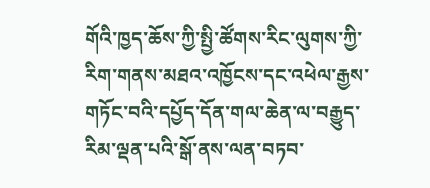གོའི་ཁྱད་ཆོས་ཀྱི་སྤྱི་ཚོགས་རིང་ལུགས་ཀྱི་རིག་གནས་མཐའ་འཁྱོངས་དང་འཕེལ་རྒྱས་གཏོང་བའི་དཔྱོད་དོན་གལ་ཆེན་ལ་བརྒྱུད་རིམ་ལྡན་པའི་སྒོ་ནས་ལན་བཏབ་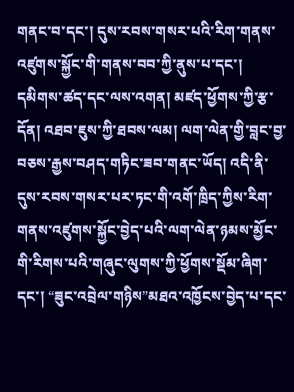གནང་བ་དང་། དུས་རབས་གསར་པའི་རིག་གནས་འཛུགས་སྐྱོང་གི་གནས་བབ་ཀྱི་ནུས་པ་དང་། དམིགས་ཚད་དང་ལས་འགན། མཛད་ཕྱོགས་ཀྱི་རྩ་དོན། འཐབ་ཇུས་ཀྱི་ཐབས་ལམ། ལག་ལེན་གྱི་བླང་བྱ་བཅས་རྒྱས་བཤད་གཏིང་ཟབ་གནང་ཡོད། འདི་ནི་དུས་རབས་གསར་པར་ཏང་གི་འགོ་ཁྲིད་ཀྱིས་རིག་གནས་འཛུགས་སྐྱོང་བྱེད་པའི་ལག་ལེན་ཉམས་མྱོང་གི་རིགས་པའི་གཞུང་ལུགས་ཀྱི་ཕྱོགས་སྡོམ་ཞིག་དང་། “ཟུང་འབྲེལ་གཉིས”མཐའ་འཁྱོངས་བྱེད་པ་དང་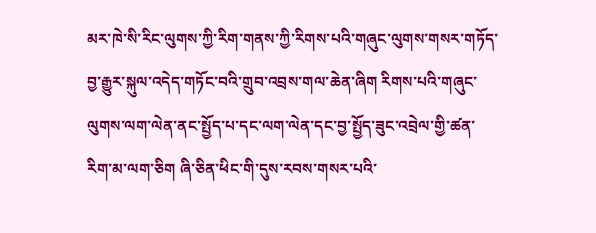མར་ཁེ་སི་རིང་ལུགས་ཀྱི་རིག་གནས་ཀྱི་རིགས་པའི་གཞུང་ལུགས་གསར་གཏོད་བྱ་རྒྱུར་སྐུལ་འདེད་གཏོང་བའི་གྲུབ་འབྲས་གལ་ཆེན་ཞིག རིགས་པའི་གཞུང་ལུགས་ལག་ལེན་ནང་སྤྱོད་པ་དང་ལག་ལེན་དང་བྱ་སྤྱོད་ཟུང་འབྲེལ་གྱི་ཚན་རིག་མ་ལག་ཅིག ཞི་ཅིན་ཕིང་གི་དུས་རབས་གསར་པའི་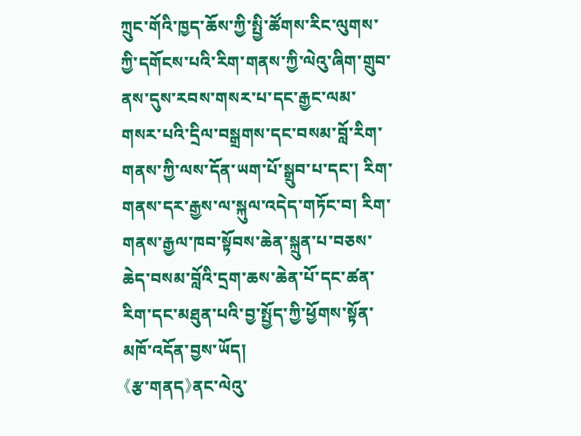ཀྲུང་གོའི་ཁྱད་ཆོས་ཀྱི་སྤྱི་ཚོགས་རིང་ལུགས་ཀྱི་དགོངས་པའི་རིག་གནས་ཀྱི་ལེའུ་ཞིག་གྲུབ་ནས་དུས་རབས་གསར་པ་དང་རྒྱང་ལམ་གསར་པའི་དྲིལ་བསྒྲགས་དང་བསམ་བློ་རིག་གནས་ཀྱི་ལས་དོན་ཡག་པོ་སྒྲུབ་པ་དང་། རིག་གནས་དར་རྒྱས་ལ་སྐུལ་འདེད་གཏོང་བ། རིག་གནས་རྒྱལ་ཁབ་སྟོབས་ཆེན་སྐྲུན་པ་བཅས་ཆེད་བསམ་བློའི་དྲག་ཆས་ཆེན་པོ་དང་ཚན་རིག་དང་མཐུན་པའི་བྱ་སྤྱོད་ཀྱི་ཕྱོགས་སྟོན་མཁོ་འདོན་བྱས་ཡོད།
《རྩ་གནད》ནང་ལེའུ་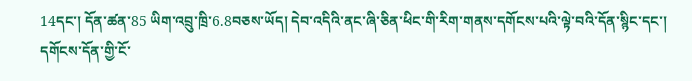14དང་། དོན་ཚན་85 ཡིག་འབྲུ་ཁྲི་6.8བཅས་ཡོད། དེབ་འདིའི་ནང་ཞི་ཅིན་ཕིང་གི་རིག་གནས་དགོངས་པའི་ལྟེ་བའི་དོན་སྙིང་དང་། དགོངས་དོན་གྱི་ངོ་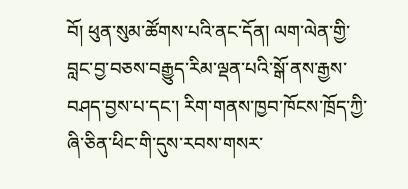བོ། ཕུན་སུམ་ཚོགས་པའི་ནང་དོན། ལག་ལེན་གྱི་བླང་བྱ་བཅས་བརྒྱུད་རིམ་ལྡན་པའི་སྒོ་ནས་རྒྱས་བཤད་བྱས་པ་དང་། རིག་གནས་ཁྱབ་ཁོངས་ཁྲོད་ཀྱི་ཞི་ཅིན་ཕིང་གི་དུས་རབས་གསར་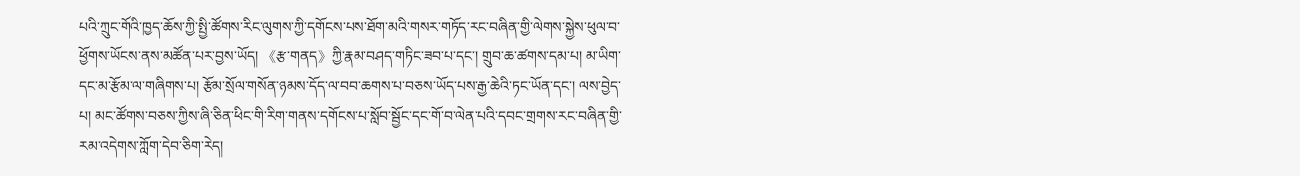པའི་ཀྲུང་གོའི་ཁྱད་ཆོས་ཀྱི་སྤྱི་ཚོགས་རིང་ལུགས་ཀྱི་དགོངས་པས་ཐོག་མའི་གསར་གཏོད་རང་བཞིན་གྱི་ལེགས་སྐྱེས་ཕུལ་བ་ཕྱོགས་ཡོངས་ནས་མཚོན་པར་བྱས་ཡོད། 《རྩ་གནད》ཀྱི་རྣམ་བཤད་གཏིང་ཟབ་པ་དང་། གྲུབ་ཆ་ཚགས་དམ་པ། མ་ཡིག་དང་མ་རྩོམ་ལ་གཞིགས་པ། རྩོམ་སྲོལ་གསོན་ཉམས་དོད་ལ་བབ་ཆགས་པ་བཅས་ཡོད་པས་རྒྱ་ཆེའི་ཏང་ཡོན་དང་། ལས་བྱེད་པ། མང་ཚོགས་བཅས་ཀྱིས་ཞི་ཅིན་ཕིང་གི་རིག་གནས་དགོངས་པ་སློབ་སྦྱོང་དང་གོ་བ་ལེན་པའི་དབང་གྲགས་རང་བཞིན་གྱི་རམ་འདེགས་ཀློག་དེབ་ཅིག་རེད།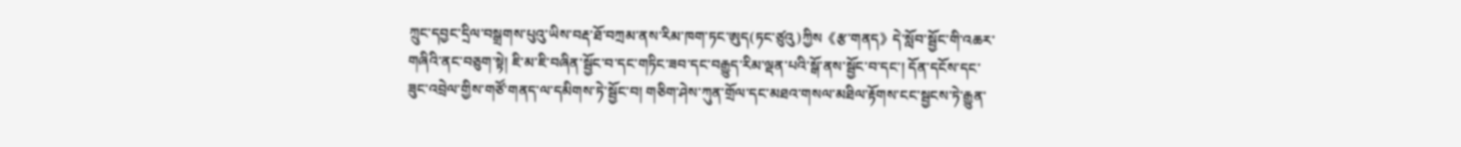ཀྲུང་དབྱང་དྲིལ་བསྒྲགས་པུའུ་ཡིས་བརྡ་ཐོ་བཀྲམ་ནས་རིམ་ཁག་ཏང་ཨུད(ཏང་ཙུའུ)ཀྱིས《རྩ་གནད》དེ་སློབ་སྦྱོང་གི་འཆར་གཞིའི་ནང་བཅུག་སྟེ། ཇི་མ་ཇི་བཞིན་སྦྱོང་བ་དང་གཏིང་ཟབ་དང་བརྒྱུད་རིམ་ལྡན་པའི་སྒོ་ནས་སྦྱོང་བ་དང་། དོན་དངོས་དང་ཟུང་འབྲེལ་གྱིས་གཙོ་གནད་ལ་དམིགས་ཏེ་སྦྱོང་བ། གཅིག་ཤེས་ཀུན་གྲོལ་དང་མཐའ་གསལ་མཐིལ་རྟོགས་ངང་སྦྱངས་ཏེ་རྒྱུན་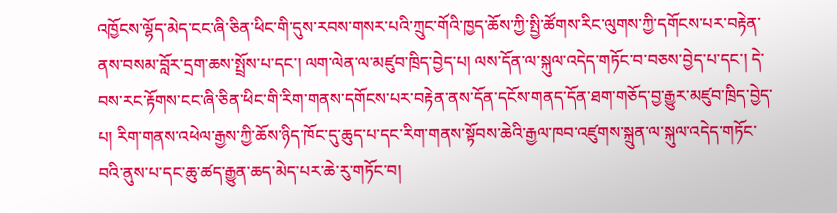འཁྱོངས་ལྷོད་མེད་ངང་ཞི་ཅིན་ཕིང་གི་དུས་རབས་གསར་པའི་ཀྲུང་གོའི་ཁྱད་ཆོས་ཀྱི་སྤྱི་ཚོགས་རིང་ལུགས་ཀྱི་དགོངས་པར་བརྟེན་ནས་བསམ་བློར་དྲག་ཆས་སྤྲོས་པ་དང་། ལག་ལེན་ལ་མཛུབ་ཁྲིད་བྱེད་པ། ལས་དོན་ལ་སྐུལ་འདེད་གཏོང་བ་བཅས་བྱེད་པ་དང་། དེ་བས་རང་རྟོགས་ངང་ཞི་ཅིན་ཕིང་གི་རིག་གནས་དགོངས་པར་བརྟེན་ནས་དོན་དངོས་གནད་དོན་ཐག་གཅོད་བྱ་རྒྱུར་མཛུབ་ཁྲིད་བྱེད་པ། རིག་གནས་འཕེལ་རྒྱས་ཀྱི་ཆོས་ཉིད་ཁོང་དུ་ཆུད་པ་དང་རིག་གནས་སྟོབས་ཆེའི་རྒྱལ་ཁབ་འཛུགས་སྐྲུན་ལ་སྐུལ་འདེད་གཏོང་བའི་ནུས་པ་དང་ཆུ་ཚད་རྒྱུན་ཆད་མེད་པར་ཆེ་རུ་གཏོང་བ།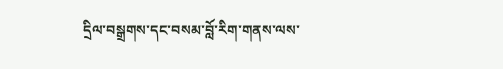དྲིལ་བསྒྲགས་དང་བསམ་བློ་རིག་གནས་ལས་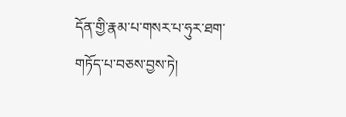དོན་གྱི་རྣམ་པ་གསར་པ་ཧུར་ཐག་གཏོད་པ་བཅས་བྱས་ཏེ།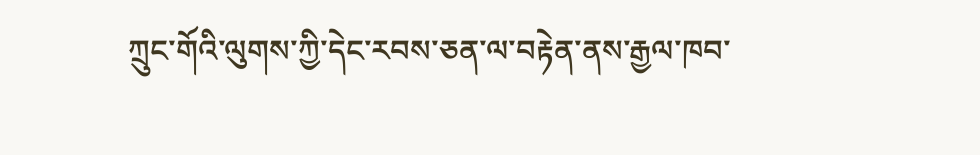ཀྲུང་གོའི་ལུགས་ཀྱི་དེང་རབས་ཅན་ལ་བརྟེན་ནས་རྒྱལ་ཁབ་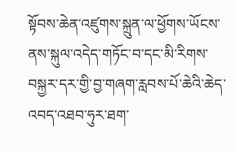སྟོབས་ཆེན་འཛུགས་སྐྲུན་ལ་ཕྱོགས་ཡོངས་ནས་སྐུལ་འདེད་གཏོང་བ་དང་མི་རིགས་བསྐྱར་དར་གྱི་བྱ་གཞག་རླབས་པོ་ཆེའི་ཆེད་འབད་འཐབ་ཧུར་ཐག་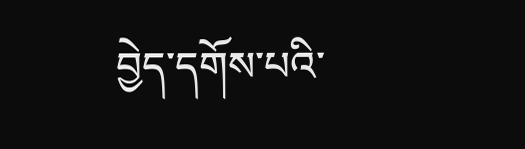བྱེད་དགོས་པའི་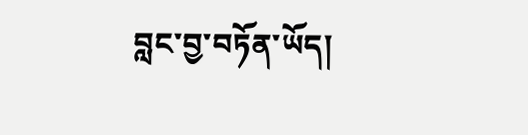བླང་བྱ་བཏོན་ཡོད།